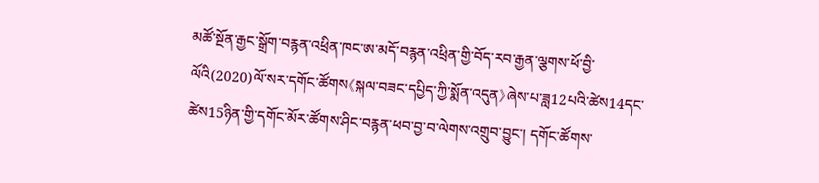མཚོ་སྔོན་རྒྱང་སྒྲོག་བརྙན་འཕྲིན་ཁང་ཨ་མདོ་བརྙན་འཕྲིན་གྱི་བོད་རབ་རྒྱན་ལྕགས་ཕོ་བྱི་ལོའི(2020)ལོ་སར་དགོང་ཚོགས《སྐལ་བཟང་དཔྱིད་ཀྱི་སྨོན་འདུན》ཞེས་པ་ཟླ12པའི་ཚེས14དང་ཚེས15ཉིན་གྱི་དགོང་མོར་ཚོགས་ཤིང་བརྙན་ཕབ་བྱ་བ་ལེགས་འགྲུབ་བྱུང་། དགོང་ཚོགས་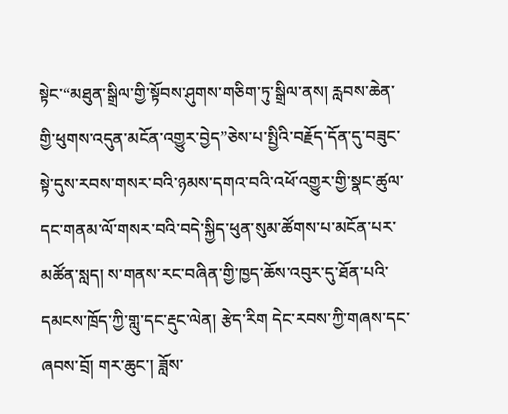སྟེང་“མཐུན་སྒྲིལ་གྱི་སྟོབས་ཤུགས་གཅིག་ཏུ་སྒྲིལ་ནས། རླབས་ཆེན་གྱི་ཕུགས་འདུན་མངོན་འགྱུར་བྱེད”ཅེས་པ་སྤྱིའི་བརྗོད་དོན་དུ་བཟུང་སྟེ་དུས་རབས་གསར་བའི་ཉམས་དགའ་བའི་འཕོ་འགྱུར་གྱི་སྣང་ཚུལ་དང་གནམ་ལོ་གསར་བའི་བདེ་སྐྱིད་ཕུན་སུམ་ཚོགས་པ་མངོན་པར་མཚོན་སླད། ས་གནས་རང་བཞིན་གྱི་ཁྱད་ཆོས་འབུར་དུ་ཐོན་པའི་དམངས་ཁྲོད་ཀྱི་གླུ་དང་རྡུང་ལེན། རྩེད་རིག དེང་རབས་ཀྱི་གཞས་དང་ཞབས་བྲོ། གར་ཆུང་། ཟློས་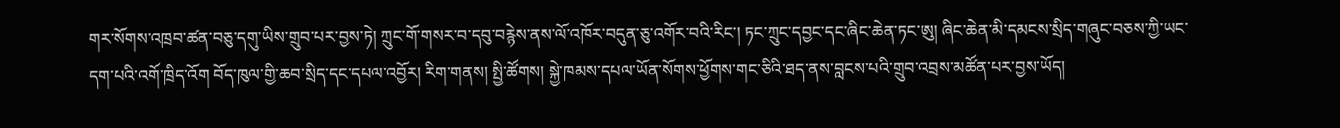གར་སོགས་འཁྲབ་ཚན་བཅུ་དགུ་ཡིས་གྲུབ་པར་བྱས་ཏེ། ཀྲུང་གོ་གསར་བ་དབུ་བརྙེས་ནས་ལོ་འཁོར་བདུན་ཅུ་འགོར་བའི་རིང་། ཏང་ཀྲུང་དབྱང་དང་ཞིང་ཆེན་ཏང་ཨུ། ཞིང་ཆེན་མི་དམངས་སྲིད་གཞུང་བཅས་ཀྱི་ཡང་དག་པའི་འགོ་ཁྲིད་འོག བོད་ཁུལ་གྱི་ཆབ་སྲིད་དང་དཔལ་འབྱོར། རིག་གནས། སྤྱི་ཚོགས། སྐྱེ་ཁམས་དཔལ་ཡོན་སོགས་ཕྱོགས་གང་ཅིའི་ཐད་ནས་བླངས་པའི་གྲུབ་འབྲས་མཚོན་པར་བྱས་ཡོད།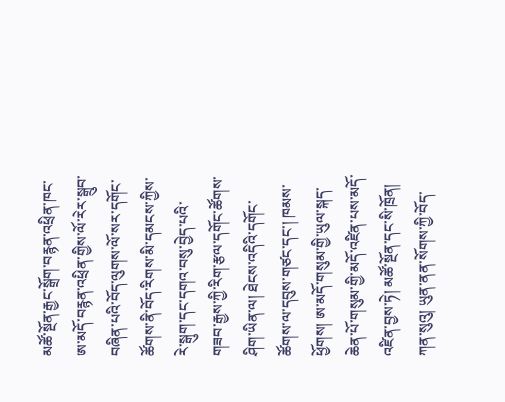མཚོ་སྔོན་རྒྱང་སྒྲོག་བརྙན་འཕྲིན་ཁང་ཨ་མདོ་བརྙན་འཕྲིན་གྱིས་ལོ་རེར་སྒྲུབ་བཞིན་པའི་བོད་ལུགས་ལོ་སར་དགོང་ཚོགས་ནི་བོད་རིགས་མི་དམངས་ཀྱིས་རེ་སྒུག་དང་དགའ་བསུ་བྱེད་པའི་གཟབ་རྒྱས་ཀྱི་རིག་རྩལ་དགོང་ཚོགས་ཤིག་ཡིན་ལ། ཐེངས་འདིའི་དགོང་ཚོགས་ལ་དབུས་གཙང་དང་། ཁམས་ཕྱོགས། ཨ་མདོ་གསུམ་གྱི་ཡུལ་སྐད་ཆེན་པོ་གསུམ་གྱི་མདོ་འཛིན་པས་མདོ་འཛིན་བྱས་ཏེ། མཚོ་སྔོན་དང་སི་ཁྲོན། ཀན་སུའུ། ཡུན་ནན་སོགས་ཀྱི་བོད་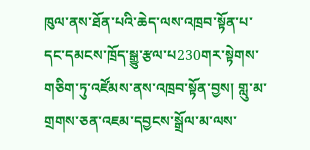ཁུལ་ནས་ཐོན་པའི་ཆེད་ལས་འཁྲབ་སྟོན་པ་དང་དམངས་ཁྲོད་སྒྱུ་རྩལ་པ230གར་སྟེགས་གཅིག་ཏུ་འཛོམས་ནས་འཁྲབ་སྟོན་བྱས། གླུ་མ་གྲགས་ཅན་འཇམ་དབྱངས་སྒྲོལ་མ་ལས་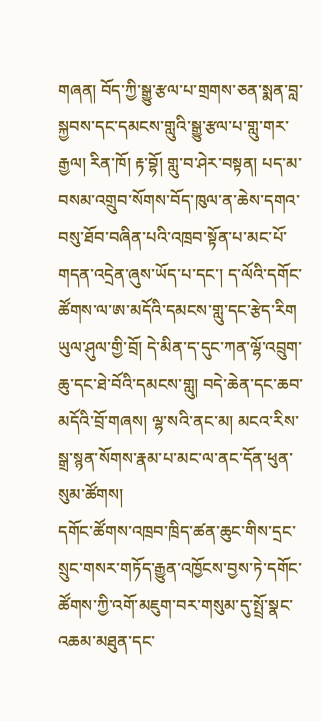གཞན། བོད་ཀྱི་སྒྱུ་རྩལ་པ་གྲགས་ཅན་སྨན་བླ་སྐྱབས་དང་དམངས་གླུའི་སྒྱུ་རྩལ་པ་གླུ་གར་རྒྱལ། རིན་ཁོ། རྟ་བྷོ། གླུ་བ་ཤེར་བསྟན། པད་མ་བསམ་འགྲུབ་སོགས་བོད་ཁུལ་ན་ཆེས་དགའ་བསུ་ཐོབ་བཞིན་པའི་འཁྲབ་སྟོན་པ་མང་པོ་གདན་འདྲེན་ཞུས་ཡོད་པ་དང་། ད་ལོའི་དགོང་ཚོགས་ལ་ཨ་མདོའི་དམངས་གླུ་དང་རྩེད་རིག ཡུལ་ཤུལ་གྱི་བྲོ། དེ་མིན་ད་དུང་ཀན་ལྷོ་འབྲུག་ཆུ་དང་ཐེ་བོའི་དམངས་གླུ། བདེ་ཆེན་དང་ཆབ་མདོའི་བྲོ་གཞས། ལྷ་སའི་ནང་མ། མངའ་རིས་སྒྲ་སྙན་སོགས་རྣམ་པ་མང་ལ་ནང་དོན་ཕུན་སུམ་ཚོགས།
དགོང་ཚོགས་འཁྲབ་ཁྲིད་ཚན་ཆུང་གིས་དྲང་སྲུང་གསར་གཏོད་རྒྱུན་འཁྱོངས་བྱས་ཏེ་དགོང་ཚོགས་ཀྱི་འགོ་མཇུག་བར་གསུམ་དུ་སྤྲོ་སྣང་འཆམ་མཐུན་དང་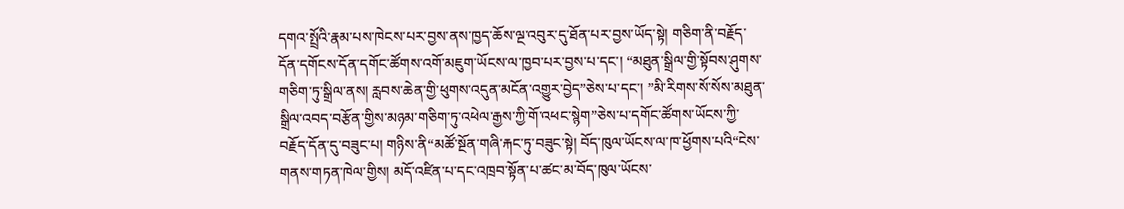དགའ་སྤྲོའི་རྣམ་པས་ཁེངས་པར་བྱས་ནས་ཁྱད་ཆོས་ལྔ་འབུར་དུ་ཐོན་པར་བྱས་ཡོད་སྟེ། གཅིག་ནི་བརྗོད་དོན་དགོངས་དོན་དགོང་ཚོགས་འགོ་མཇུག་ཡོངས་ལ་ཁྱབ་པར་བྱས་པ་དང་། “མཐུན་སྒྲིལ་གྱི་སྟོབས་ཤུགས་གཅིག་ཏུ་སྒྲིལ་ནས། རླབས་ཆེན་གྱི་ཕུགས་འདུན་མངོན་འགྱུར་བྱེད”ཅེས་པ་དང་། ”མི་རིགས་སོ་སོས་མཐུན་སྒྲིལ་འབད་བརྩོན་གྱིས་མཉམ་གཅིག་ཏུ་འཕེལ་རྒྱས་ཀྱི་གོ་འཕང་སྙེག”ཅེས་པ་དགོང་ཚོགས་ཡོངས་ཀྱི་བརྗོད་དོན་དུ་བཟུང་པ། གཉིས་ནི“མཚོ་སྔོན་གཞི་རྐང་ཏུ་བཟུང་སྟེ། བོད་ཁུལ་ཡོངས་ལ་ཁ་ཕྱོགས་པའི“ངེས་གནས་གཏན་ཁེལ་གྱིས། མདོ་འཛིན་པ་དང་འཁྲབ་སྟོན་པ་ཚང་མ་བོད་ཁུལ་ཡོངས་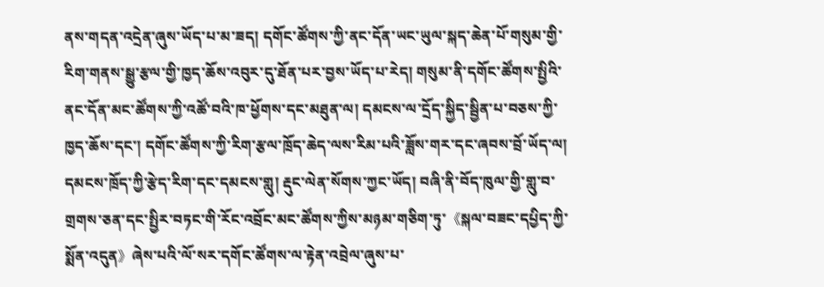ནས་གདན་འདྲེན་ཞུས་ཡོད་པ་མ་ཟད། དགོང་ཚོགས་ཀྱི་ནང་དོན་ཡང་ཡུལ་སྐད་ཆེན་པོ་གསུམ་གྱི་རིག་གནས་སྒྱུ་རྩལ་གྱི་ཁྱད་ཆོས་འབུར་དུ་ཐོན་པར་བྱས་ཡོད་པ་རེད། གསུམ་ནི་དགོང་ཚོགས་སྤྱིའི་ནང་དོན་མང་ཚོགས་ཀྱི་འཚོ་བའི་ཁ་ཕྱོགས་དང་མཐུན་ལ། དམངས་ལ་དྲོད་སྐྱིད་སྦྱིན་པ་བཅས་ཀྱི་ཁྱད་ཆོས་དང་། དགོང་ཚོགས་ཀྱི་རིག་རྩལ་ཁྲོད་ཆེད་ལས་རིམ་པའི་ཟློས་གར་དང་ཞབས་བྲོ་ཡོད་ལ། དམངས་ཁྲོད་ཀྱི་རྩེད་རིག་དང་དམངས་གླུ། རྡུང་ལེན་སོགས་ཀྱང་ཡོད། བཞི་ནི་བོད་ཁུལ་གྱི་གླུ་བ་གྲགས་ཅན་དང་སྤྱིར་བཏང་གི་རོང་འབྲོང་མང་ཚོགས་ཀྱིས་མཉམ་གཅིག་ཏུ་《སྐལ་བཟང་དཔྱིད་ཀྱི་སྨོན་འདུན》ཞེས་པའི་ལོ་སར་དགོང་ཚོགས་ལ་རྟེན་འབྲེལ་ཞུས་པ་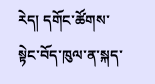རེད། དགོང་ཚོགས་སྟེང་བོད་ཁུལ་ན་སྐད་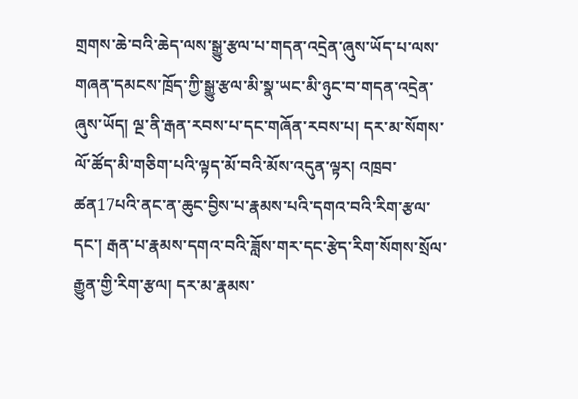གྲགས་ཆེ་བའི་ཆེད་ལས་སྒྱུ་རྩལ་པ་གདན་འདྲེན་ཞུས་ཡོད་པ་ལས་གཞན་དམངས་ཁྲོད་ཀྱི་སྒྱུ་རྩལ་མི་སྣ་ཡང་མི་ཉུང་བ་གདན་འདྲེན་ཞུས་ཡོད། ལྔ་ནི་རྒན་རབས་པ་དང་གཞོན་རབས་པ། དར་མ་སོགས་ལོ་ཚོད་མི་གཅིག་པའི་ལྟད་མོ་བའི་མོས་འདུན་ལྟར། འཁྲབ་ཚན17པའི་ནང་ན་ཆུང་བྱིས་པ་རྣམས་པའི་དགའ་བའི་རིག་རྩལ་དང་། རྒན་པ་རྣམས་དགའ་བའི་ཟློས་གར་དང་རྩེད་རིག་སོགས་སྲོལ་རྒྱུན་གྱི་རིག་རྩལ། དར་མ་རྣམས་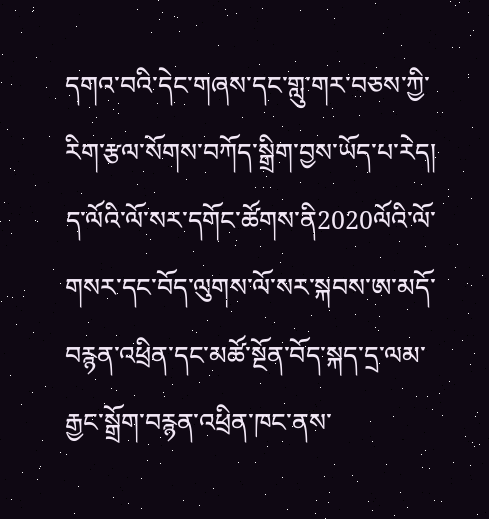དགའ་བའི་དེང་གཞས་དང་གླུ་གར་བཅས་ཀྱི་རིག་རྩལ་སོགས་བཀོད་སྒྲིག་བྱས་ཡོད་པ་རེད།
ད་ལོའི་ལོ་སར་དགོང་ཚོགས་ནི2020ལོའི་ལོ་གསར་དང་བོད་ལུགས་ལོ་སར་སྐབས་ཨ་མདོ་བརྙན་འཕྲིན་དང་མཚོ་སྔོན་བོད་སྐད་དྲ་ལམ་རྒྱང་སྒྲོག་བརྙན་འཕྲིན་ཁང་ནས་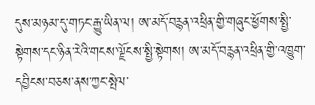དུས་མཉམ་དུ་གཏང་རྒྱུ་ཡིན་ལ། ཨ་མདོ་བརྙན་འཕྲིན་གྱི་གཞུང་ཕྱོགས་སྤྱི་སྟེགས་དང་ཉིན་རེའི་གངས་ལྗོངས་སྤྱི་སྟེགས། ཨ་མདོ་བརྙན་འཕྲིན་གྱི་འཁྱུག་དབྱིངས་བཅས་ནས་ཀྱང་སྤེལ་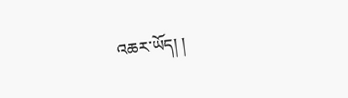འཆར་ཡོད། །